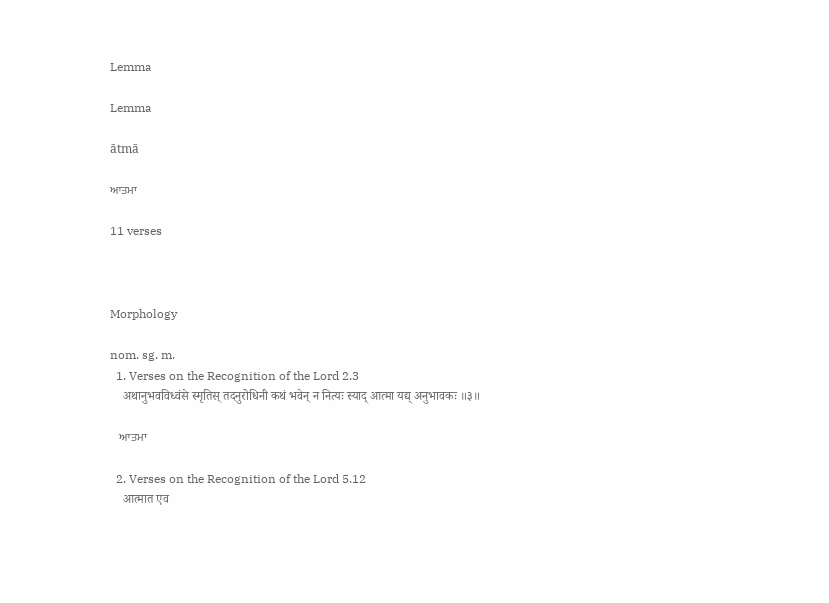Lemma

Lemma

ātmā

ਆਤਮਾ

11 verses



Morphology

nom. sg. m.
  1. Verses on the Recognition of the Lord 2.3
    अथानुभवविध्वंसे स्मृतिस् तदनुरोधिनी कथं भवेन् न नित्यः स्याद् आत्मा यद्य् अनुभावकः ॥३॥

    ਆਤਮਾ

  2. Verses on the Recognition of the Lord 5.12
    आत्मात एव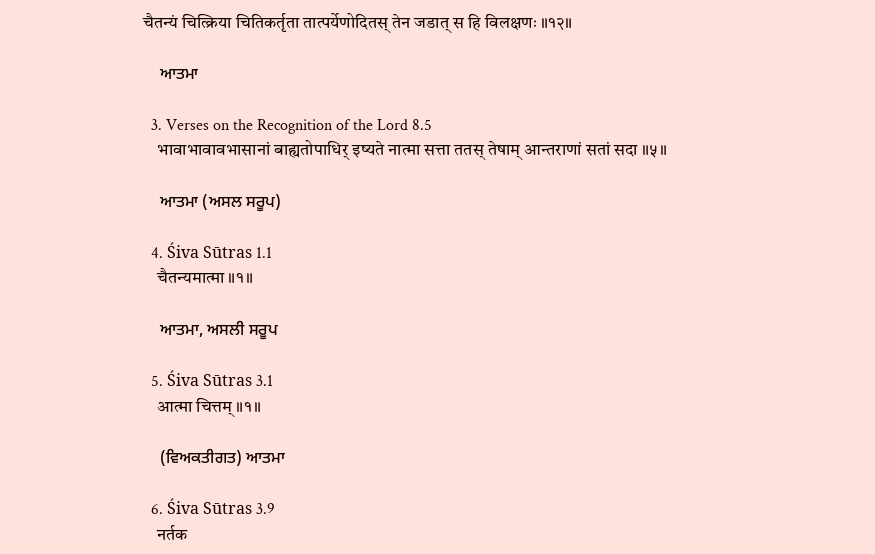चैतन्यं चित्क्रिया चितिकर्तृता तात्पर्येणोदितस् तेन जडात् स हि विलक्षणः ॥१२॥

    ਆਤਮਾ

  3. Verses on the Recognition of the Lord 8.5
    भावाभावावभासानां बाह्यतोपाधिर् इष्यते नात्मा सत्ता ततस् तेषाम् आन्तराणां सतां सदा ॥५॥

    ਆਤਮਾ (ਅਸਲ ਸਰੂਪ)

  4. Śiva Sūtras 1.1
    चैतन्यमात्मा ॥१॥

    ਆਤਮਾ, ਅਸਲੀ ਸਰੂਪ

  5. Śiva Sūtras 3.1
    आत्मा चित्तम् ॥१॥

    (ਵਿਅਕਤੀਗਤ) ਆਤਮਾ

  6. Śiva Sūtras 3.9
    नर्तक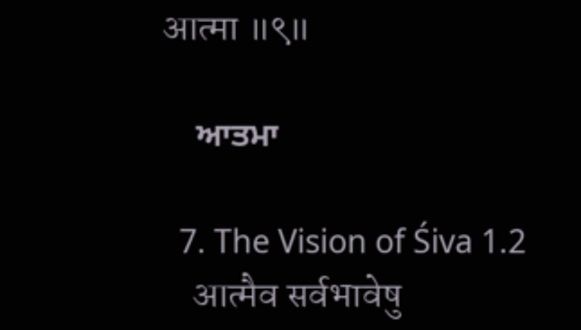आत्मा ॥९॥

    ਆਤਮਾ

  7. The Vision of Śiva 1.2
    आत्मैव सर्वभावेषु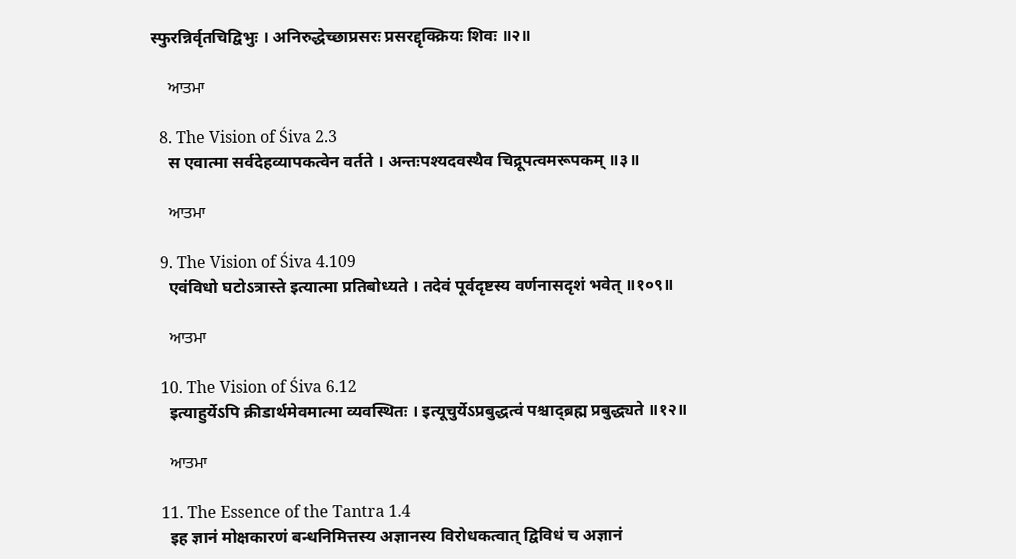स्फुरन्निर्वृतचिद्विभुः । अनिरुद्धेच्छाप्रसरः प्रसरद्दृक्क्रियः शिवः ॥२॥

    ਆਤਮਾ

  8. The Vision of Śiva 2.3
    स एवात्मा सर्वदेहव्यापकत्वेन वर्तते । अन्तःपश्यदवस्थैव चिद्रूपत्वमरूपकम् ॥३॥

    ਆਤਮਾ

  9. The Vision of Śiva 4.109
    एवंविधो घटोऽत्रास्ते इत्यात्मा प्रतिबोध्यते । तदेवं पूर्वदृष्टस्य वर्णनासदृशं भवेत् ॥१०९॥

    ਆਤਮਾ

  10. The Vision of Śiva 6.12
    इत्याहुर्येऽपि क्रीडार्थमेवमात्मा व्यवस्थितः । इत्यूचुर्येऽप्रबुद्धत्वं पश्चाद्ब्रह्म प्रबुद्ध्यते ॥१२॥

    ਆਤਮਾ

  11. The Essence of the Tantra 1.4
    इह ज्ञानं मोक्षकारणं बन्धनिमित्तस्य अज्ञानस्य विरोधकत्वात् द्विविधं च अज्ञानं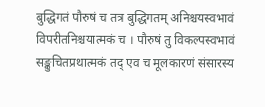बुद्धिगतं पौरुषं च तत्र बुद्धिगतम् अनिश्चयस्वभावं विपरीतनिश्चयात्मकं च । पौरुषं तु विकल्पस्वभावं सङ्कुचितप्रथात्मकं तद् एव च मूलकारणं संसारस्य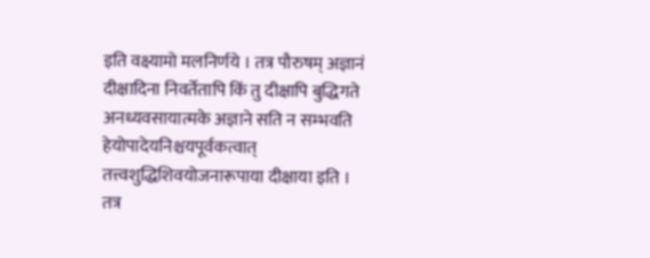इति वक्ष्यामो मलनिर्णये । तत्र पौरुषम् अज्ञानं दीक्षादिना निवर्तेतापि किं तु दीक्षापि बुद्धिगते अनध्यवसायात्मके अज्ञाने सति न सम्भवति हेयोपादेयनिश्चयपूर्वकत्वात् तत्त्वशुद्धिशिवयोजनारूपाया दीक्षाया इति । तत्र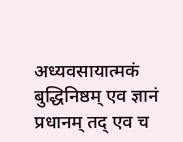अध्यवसायात्मकं बुद्धिनिष्ठम् एव ज्ञानं प्रधानम् तद् एव च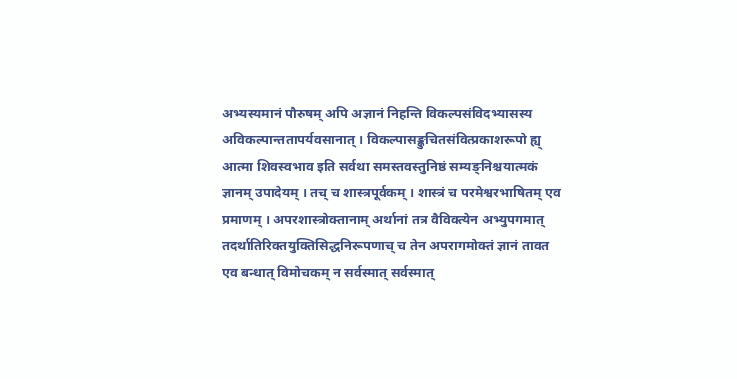अभ्यस्यमानं पौरुषम् अपि अज्ञानं निहन्ति विकल्पसंविदभ्यासस्य अविकल्पान्ततापर्यवसानात् । विकल्पासङ्कुचितसंवित्प्रकाशरूपो ह्य् आत्मा शिवस्वभाव इति सर्वथा समस्तवस्तुनिष्ठं सम्यङ्निश्चयात्मकं ज्ञानम् उपादेयम् । तच् च शास्त्रपूर्वकम् । शास्त्रं च परमेश्वरभाषितम् एव प्रमाणम् । अपरशास्त्रोक्तानाम् अर्थानां तत्र वैविक्त्येन अभ्युपगमात् तदर्थातिरिक्तयुक्तिसिद्धनिरूपणाच् च तेन अपरागमोक्तं ज्ञानं तावत एव बन्धात् विमोचकम् न सर्वस्मात् सर्वस्मात्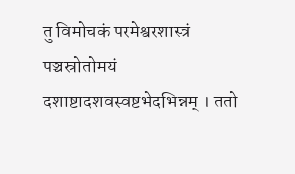तु विमोचकं परमेश्वरशास्त्रं पञ्चस्रोतोमयं दशाष्टादशवस्वष्टभेदभिन्नम् । ततो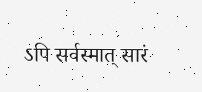ऽपि सर्वस्मात् सारं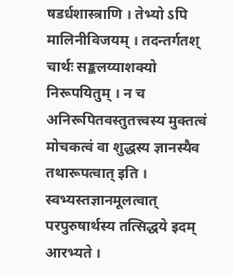षडर्धशास्त्राणि । तेभ्यो ऽपि मालिनीविजयम् । तदन्तर्गतश् चार्थः सङ्कलय्याशक्यो निरूपयितुम् । न च अनिरूपितवस्तुतत्त्वस्य मुक्तत्वं मोचकत्वं वा शुद्धस्य ज्ञानस्यैव तथारूपत्वात् इति । स्वभ्यस्तज्ञानमूलत्वात् परपुरुषार्थस्य तत्सिद्धये इदम् आरभ्यते ।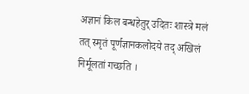अज्ञानं किल बन्धहेतुर् उदितः शास्त्रे मलं तत् स्मृतं पूर्णज्ञानकलोदये तद् अखिलं निर्मूलतां गच्छति ।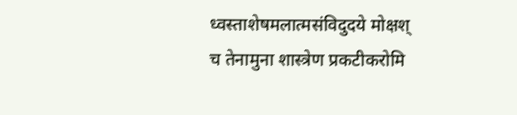ध्वस्ताशेषमलात्मसंविदुदये मोक्षश् च तेनामुना शास्त्रेण प्रकटीकरोमि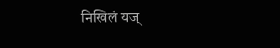निखिलं यज्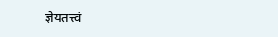ज्ञेयतत्त्वं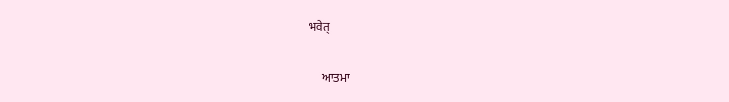भवेत्

    ਆਤਮਾ